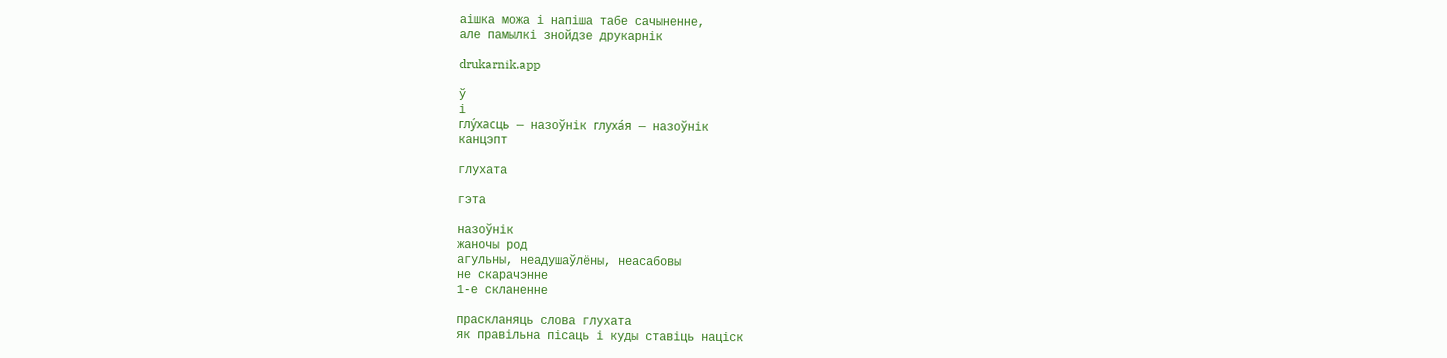аішка можа і напіша табе сачыненне,
але памылкі знойдзе друкарнік

drukarnik.app

ў
і
глу́хасць — назоўнік глуха́я — назоўнік
канцэпт

глухата

гэта

назоўнік
жаночы род
агульны, неадушаўлёны, неасабовы
не скарачэнне
1-е скланенне

праскланяць слова глухата
як правільна пісаць і куды ставіць націск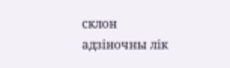склон адзіночны лік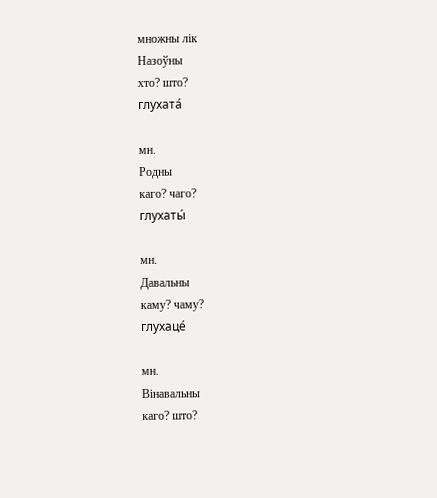множны лік
Назоўны
хто? што?
глухата́

мн.
Родны
каго? чаго?
глухаты́

мн.
Давальны
каму? чаму?
глухаце́

мн.
Вінавальны
каго? што?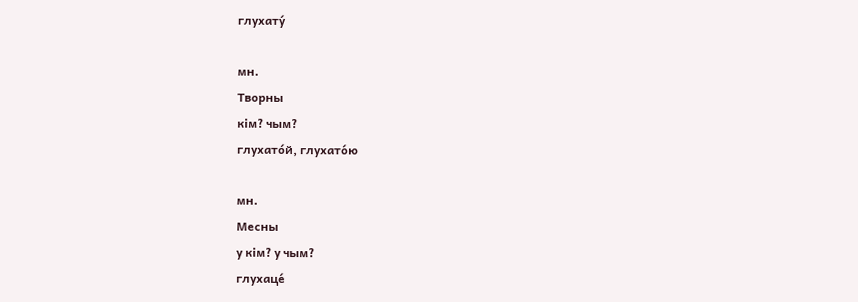глухату́

мн.
Творны
кім? чым?
глухато́й, глухато́ю

мн.
Месны
у кім? у чым?
глухаце́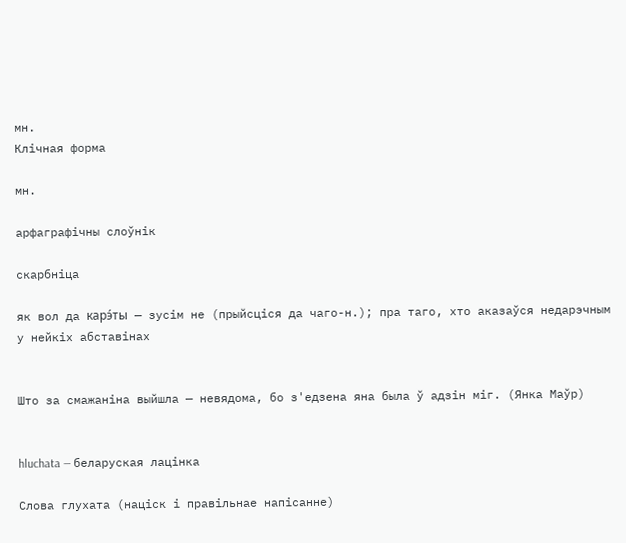мн.
Клічная форма

мн.

арфаграфічны слоўнік

скарбніца

як вол да карэ́ты — зусім не (прыйсціся да чаго-н.); пра таго, хто аказаўся недарэчным у нейкіх абставінах


Што за смажаніна выйшла — невядома, бо з'едзена яна была ў адзін міг. (Янка Маўр)


hluchata — беларуская лацінка

Слова глухата (націск і правільнае напісанне)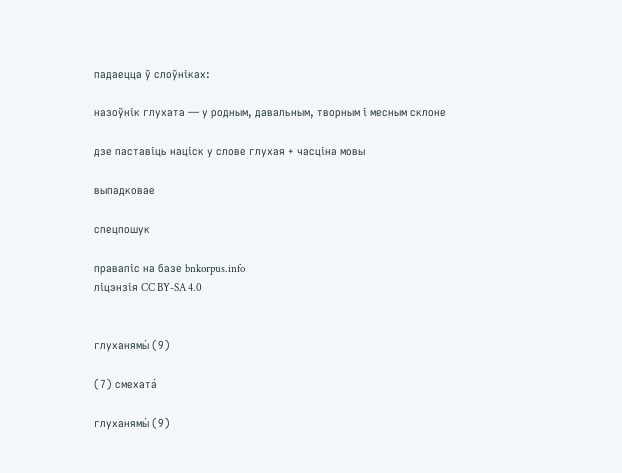падаецца ў слоўніках:

назоўнік глухата — у родным, давальным, творным і месным склоне

дзе паставіць націск у слове глухая + часціна мовы

выпадковае

спецпошук

правапіс на базе bnkorpus.info
ліцэнзія CC BY-SA 4.0


глуханямы́ (9)

(7) смехата́

глуханямы́ (9)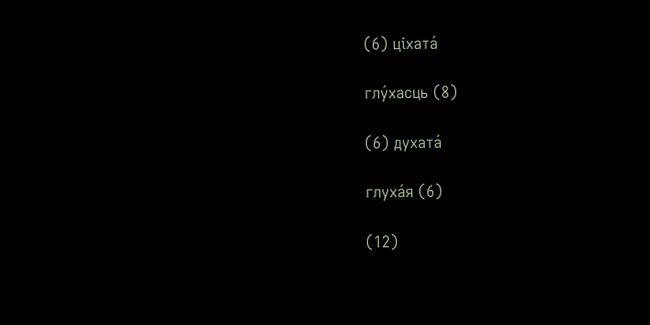(6) ціхата́

глу́хасць (8)

(6) духата́

глуха́я (6)

(12)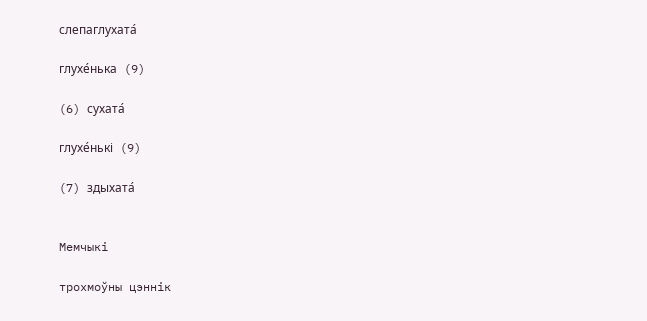слепаглухата́

глухе́нька (9)

(6) сухата́

глухе́нькі (9)

(7) здыхата́


Мемчыкі

трохмоўны цэннік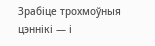Зрабіце трохмоўныя цэннікі — і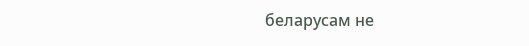беларусам не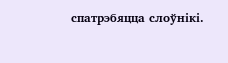спатрэбяцца слоўнікі.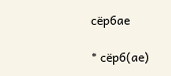сёрбае

* сёрб(ае)